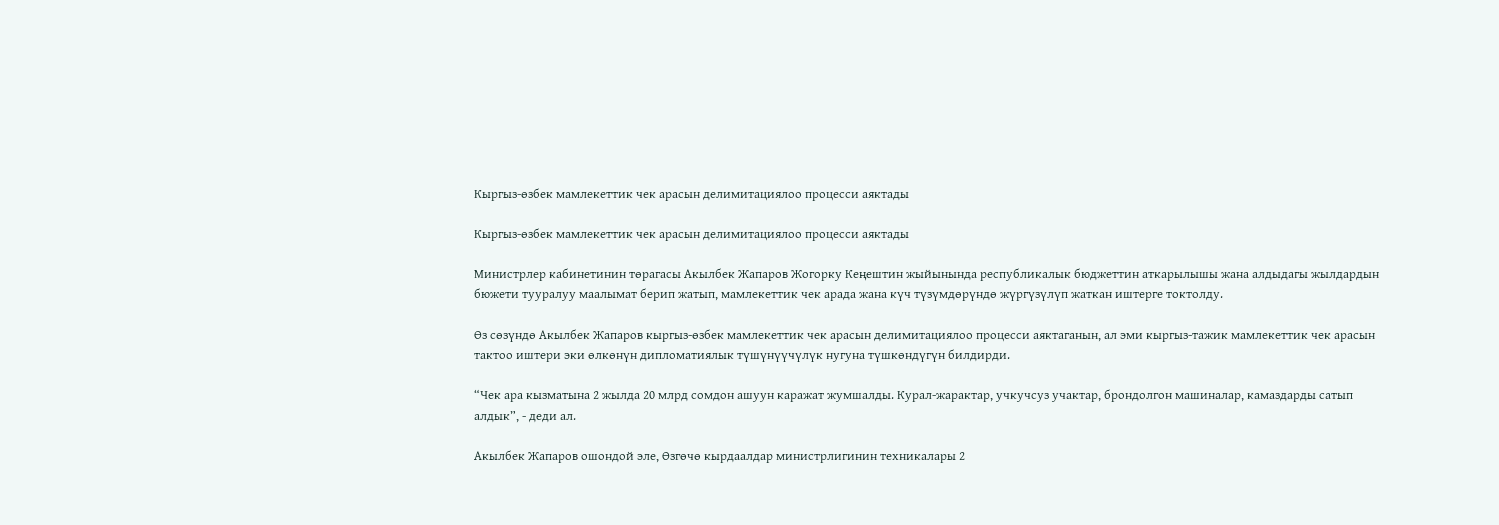Кыргыз-өзбек мамлекеттик чек арасын делимитациялоо процесси аяктады

Кыргыз-өзбек мамлекеттик чек арасын делимитациялоо процесси аяктады

Министрлер кабинетинин төрагасы Акылбек Жапаров Жогорку Кеңештин жыйынында республикалык бюджеттин аткарылышы жана алдыдагы жылдардын бюжети тууралуу маалымат берип жатып, мамлекеттик чек арада жана күч түзүмдөрүндө жүргүзүлүп жаткан иштерге токтолду.

Өз сөзүндө Акылбек Жапаров кыргыз-өзбек мамлекеттик чек арасын делимитациялоо процесси аяктаганын, ал эми кыргыз-тажик мамлекеттик чек арасын тактоо иштери эки өлкөнүн дипломатиялык түшүнүүчүлүк нугуна түшкөндүгүн билдирди.

“Чек ара кызматына 2 жылда 20 млрд сомдон ашуун каражат жумшалды. Курал-жарактар, учкучсуз учактар, брондолгон машиналар, камаздарды сатып алдык”, - деди ал.

Акылбек Жапаров ошондой эле, Өзгөчө кырдаалдар министрлигинин техникалары 2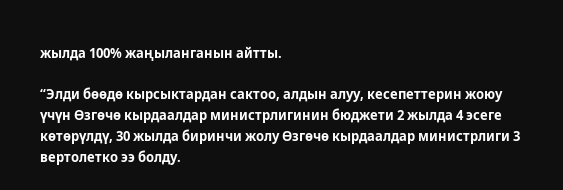жылда 100% жаңыланганын айтты.

“Элди бөөдө кырсыктардан сактоо, алдын алуу, кесепеттерин жоюу үчүн Өзгөчө кырдаалдар министрлигинин бюджети 2 жылда 4 эсеге көтөрүлдү, 30 жылда биринчи жолу Өзгөчө кырдаалдар министрлиги 3 вертолетко ээ болду.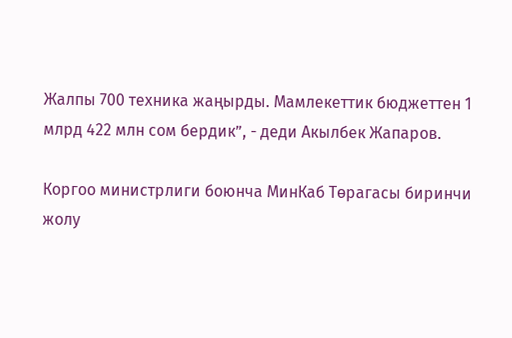Жалпы 700 техника жаңырды. Мамлекеттик бюджеттен 1 млрд 422 млн сом бердик”, - деди Акылбек Жапаров.

Коргоо министрлиги боюнча МинКаб Төрагасы биринчи жолу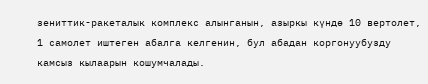зениттик-ракеталык комплекс алынганын, азыркы күндө 10 вертолет, 1 самолет иштеген абалга келгенин, бул абадан коргонуубузду камсыз кылаарын кошумчалады.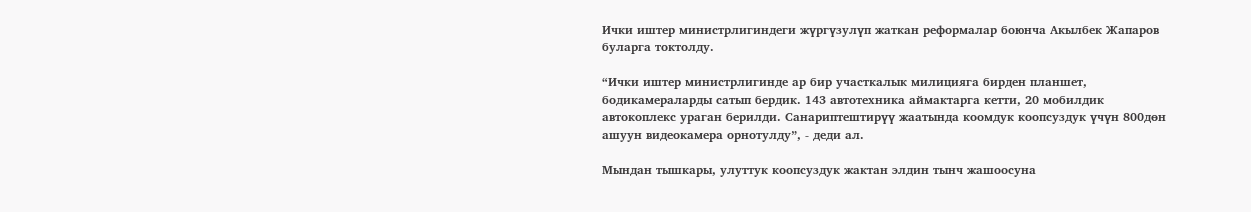Ички иштер министрлигиндеги жүргүзулүп жаткан реформалар боюнча Акылбек Жапаров буларга токтолду.

“Ички иштер министрлигинде ар бир участкалык милицияга бирден планшет, бодикамераларды сатып бердик. 143 автотехника аймактарга кетти, 20 мобилдик автокоплекс ураган берилди. Санариптештирүү жаатында коомдук коопсуздук үчүн 800дөн ашуун видеокамера орнотулду”, - деди ал.

Мындан тышкары, улуттук коопсуздук жактан элдин тынч жашоосуна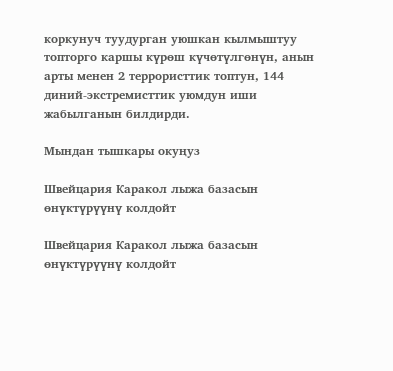коркунуч туудурган уюшкан кылмыштуу топторго каршы күрөш күчөтүлгөнүн, анын арты менен 2 террористтик топтун, 144 диний-экстремисттик уюмдун иши жабылганын билдирди.

Мындан тышкары окуңуз

Швейцария Каракол лыжа базасын өнүктүрүүнү колдойт

Швейцария Каракол лыжа базасын өнүктүрүүнү колдойт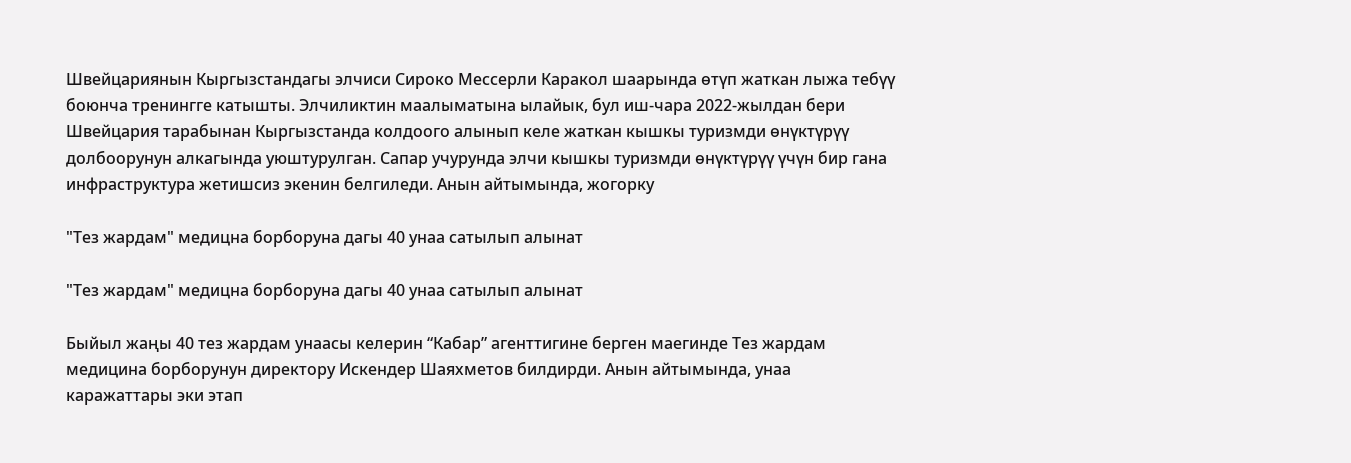Швейцариянын Кыргызстандагы элчиси Сироко Мессерли Каракол шаарында өтүп жаткан лыжа тебүү боюнча тренингге катышты. Элчиликтин маалыматына ылайык, бул иш-чара 2022-жылдан бери Швейцария тарабынан Кыргызстанда колдоого алынып келе жаткан кышкы туризмди өнүктүрүү долбоорунун алкагында уюштурулган. Сапар учурунда элчи кышкы туризмди өнүктүрүү үчүн бир гана инфраструктура жетишсиз экенин белгиледи. Анын айтымында, жогорку

"Тез жардам" медицна борборуна дагы 40 унаа сатылып алынат

"Тез жардам" медицна борборуна дагы 40 унаа сатылып алынат

Быйыл жаңы 40 тез жардам унаасы келерин “Кабар” агенттигине берген маегинде Тез жардам медицина борборунун директору Искендер Шаяхметов билдирди. Анын айтымында, унаа каражаттары эки этап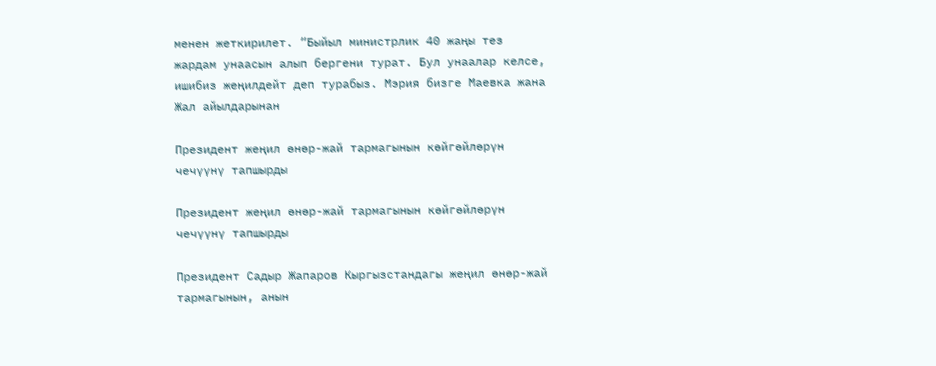менен жеткирилет. “Быйыл министрлик 40 жаңы тез жардам унаасын алып бергени турат. Бул унаалар келсе, ишибиз жеңилдейт деп турабыз. Мэрия бизге Маевка жана Жал айылдарынан

Президент жеңил өнөр-жай тармагынын көйгөйлөрүн чечүүнү тапшырды

Президент жеңил өнөр-жай тармагынын көйгөйлөрүн чечүүнү тапшырды

Президент Садыр Жапаров Кыргызстандагы жеңил өнөр-жай тармагынын, анын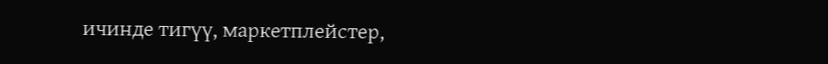ичинде тигүү, маркетплейстер,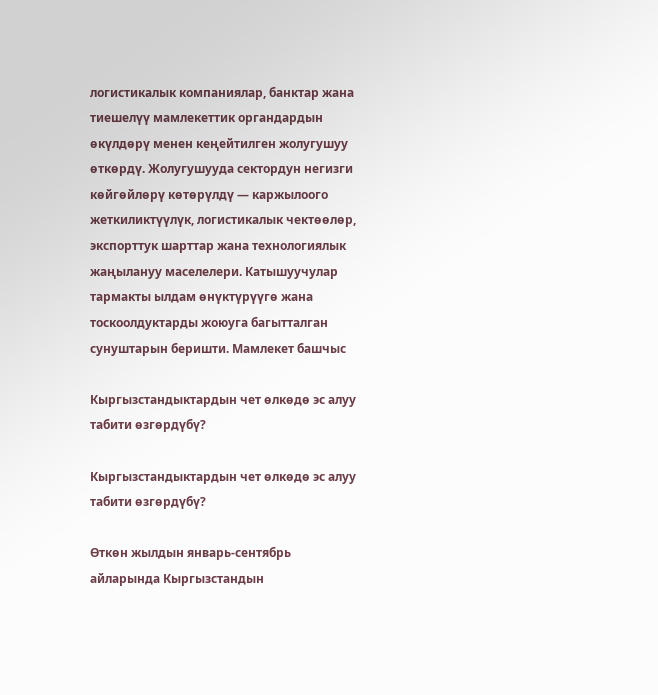логистикалык компаниялар, банктар жана тиешелүү мамлекеттик органдардын өкүлдөрү менен кеңейтилген жолугушуу өткөрдү. Жолугушууда сектордун негизги көйгөйлөрү көтөрүлдү — каржылоого жеткиликтүүлүк, логистикалык чектөөлөр, экспорттук шарттар жана технологиялык жаңылануу маселелери. Катышуучулар тармакты ылдам өнүктүрүүгө жана тоскоолдуктарды жоюуга багытталган сунуштарын беришти. Мамлекет башчыс

Кыргызстандыктардын чет өлкөдө эс алуу табити өзгөрдүбү?

Кыргызстандыктардын чет өлкөдө эс алуу табити өзгөрдүбү?

Өткөн жылдын январь-сентябрь айларында Кыргызстандын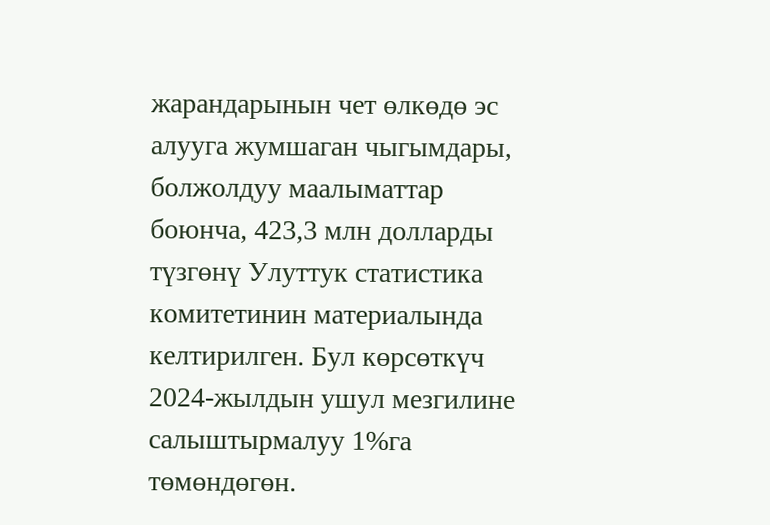жарандарынын чет өлкөдө эс алууга жумшаган чыгымдары, болжолдуу маалыматтар боюнча, 423,3 млн долларды түзгөнү Улуттук статистика комитетинин материалында келтирилген. Бул көрсөткүч 2024-жылдын ушул мезгилине салыштырмалуу 1%га төмөндөгөн.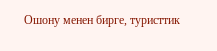Ошону менен бирге, туристтик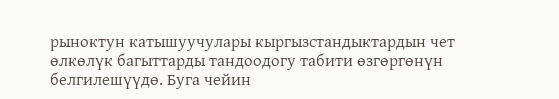рыноктун катышуучулары кыргызстандыктардын чет өлкөлүк багыттарды тандоодогу табити өзгөргөнүн белгилешүүдө. Буга чейин